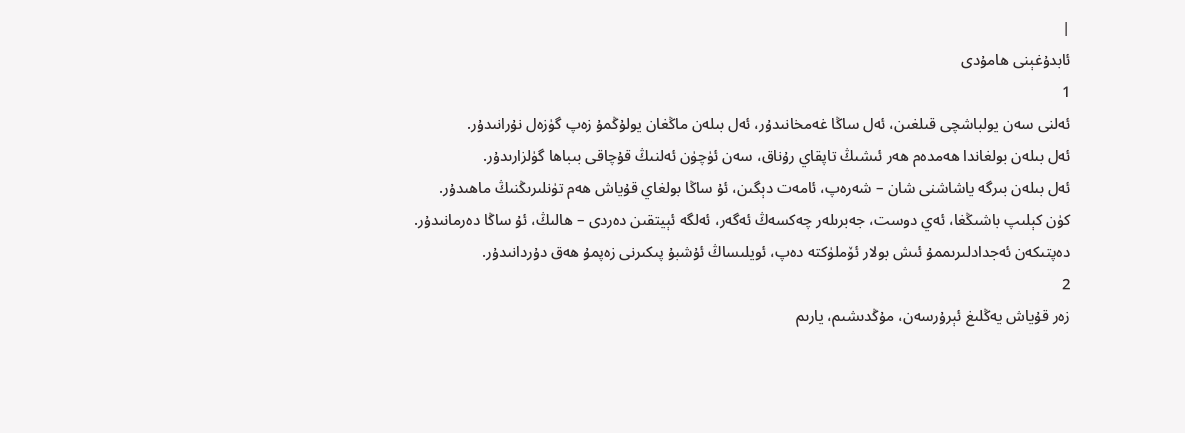|
ئابدۇغېنى ھامۇدى
1
ئەلنى سەن يولباشچى قىلغىن، ئەل ساڭا غەمخانىدۇر، ئەل بىلەن ماڭغان يولۇڭمۇ زەپ گۈزەل نۇرانىدۇر.
ئەل بىلەن بولغاندا ھەمدەم ھەر ئىشىڭ تاپقاي رۇناق، سەن ئۈچۈن ئەلنىڭ قۇچاقى بىباھا گۈلزارىدۇر.
ئەل بىلەن بىرگە ياشاشنى شان – شەرەپ، ئامەت دېگىن، ئۇ ساڭا بولغاي قۇياش ھەم تۈنلىرىڭنىڭ ماھىدۇر.
كۈن كېلىپ باشىڭغا، ئەي دوست، جەبرىلەر چەكسەڭ ئەگەر، ئەلگە ئېيتقىن دەردى – ھالىڭ، ئۇ ساڭا دەرمانىدۇر.
دەپتىكەن ئەجدادلىرىممۇ ئىش بولار ئۆملۈكتە دەپ، ئويلىساڭ ئۇشبۇ پىكىرنى زەپمۇ ھەق دۇردانىدۇر.
2
زەر قۇياش يەڭلىغ ئېرۇرسەن، مۇڭدىشىم، يارىم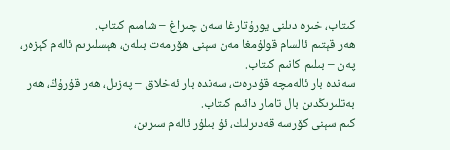كىتاب، خىرە دىلنى يورۇتارغا سەن چىراغ – شامىم كىتاب.
ھەر قېتىم ئالسام قولۇمغا مەن سېنى ھۆرمەت بىلەن، ھېسلىرىم ئالەم كېزەر، پەن – بىلىم كانىم كىتاب.
سەندە بار ئالەمچە قۇدرەت، سەندە بار ئەخلاق – پەزىل، ھەر قۇرۇڭ، ھەر بەتلىرىڭدىن بال تامار دائىم كىتاب.
كىم سېنى كۆرسە قەدىرلىك، ئۇ بىلۇر ئالەم سىرىن،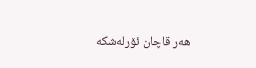ھەر قاچان ئۆرلەشكە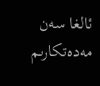ئالغا سەن مەدەتكارىم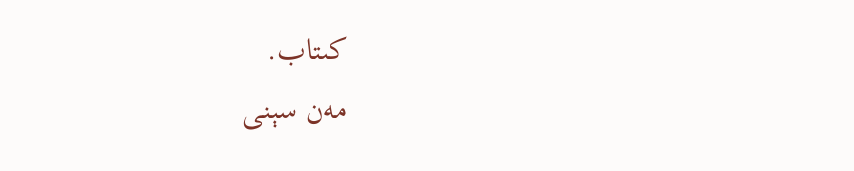كىتاب.
مەن سېنى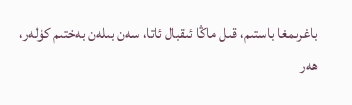باغرىمغا باستىم، قىل ماڭا ئىقبال ئاتا، سەن بىلەن بەختىم كۈلەر، ھەر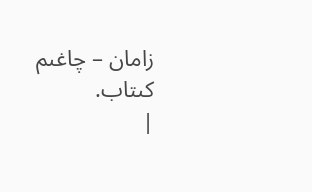زامان – چاغىم كىتاب.
|